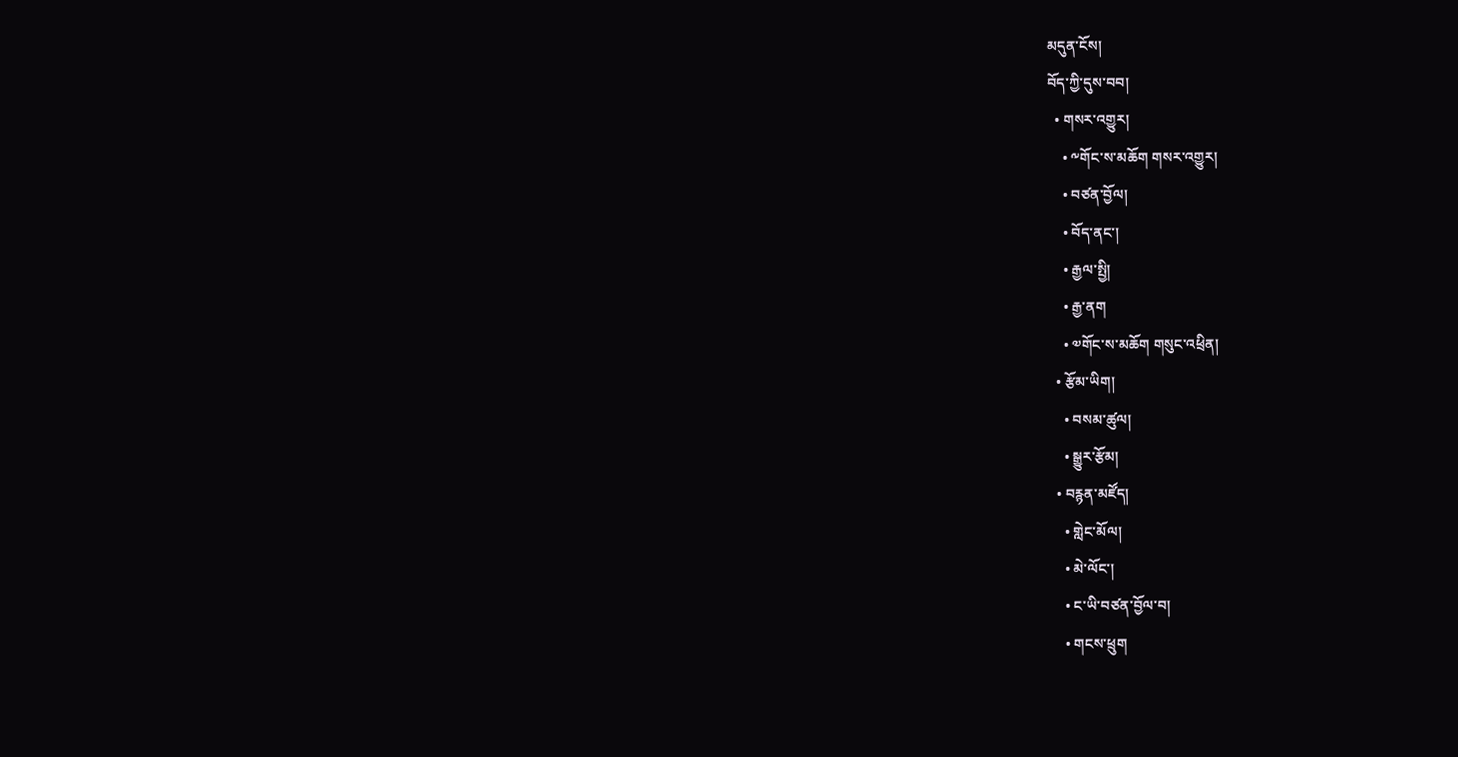མདུན་ངོས།
བོད་ཀྱི་དུས་བབ།
  • གསར་འགྱུར།
    • ༸གོང་ས་མཆོག གསར་འགྱུར།
    • བཙན་བྱོལ།
    • བོད་ནང་།
    • རྒྱལ་སྤྱི།
    • རྒྱ་ནག
    • ༧གོང་ས་མཆོག གསུང་འཕྲིན།
  • རྩོམ་ཡིག།
    • བསམ་ཚུལ།
    • སྒྱུར་རྩོམ།
  • བརྙན་མཛོད།
    • གླེང་མོལ།
    • མེ་ལོང་།
    • ང་ཡི་བཙན་བྱོལ་བ།
    • གངས་ཕྲུག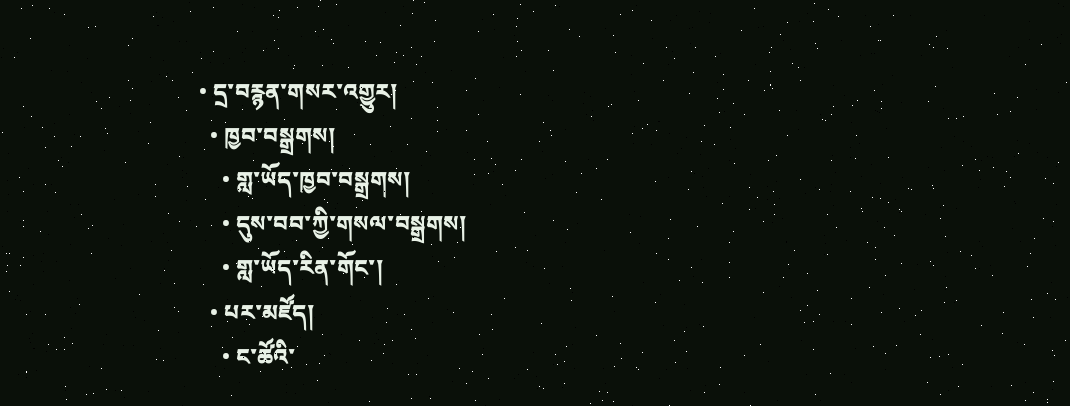• དྲ་བརྙན་གསར་འགྱུར།
  • ཁྱབ་བསྒྲགས།
    • གླ་ཡོད་ཁྱབ་བསྒྲགས།
    • དུས་བབ་ཀྱི་གསལ་བསྒྲགས།
    • གླ་ཡོད་རིན་གོང་།
  • པར་མཛོད།
    • ང་ཚོའི་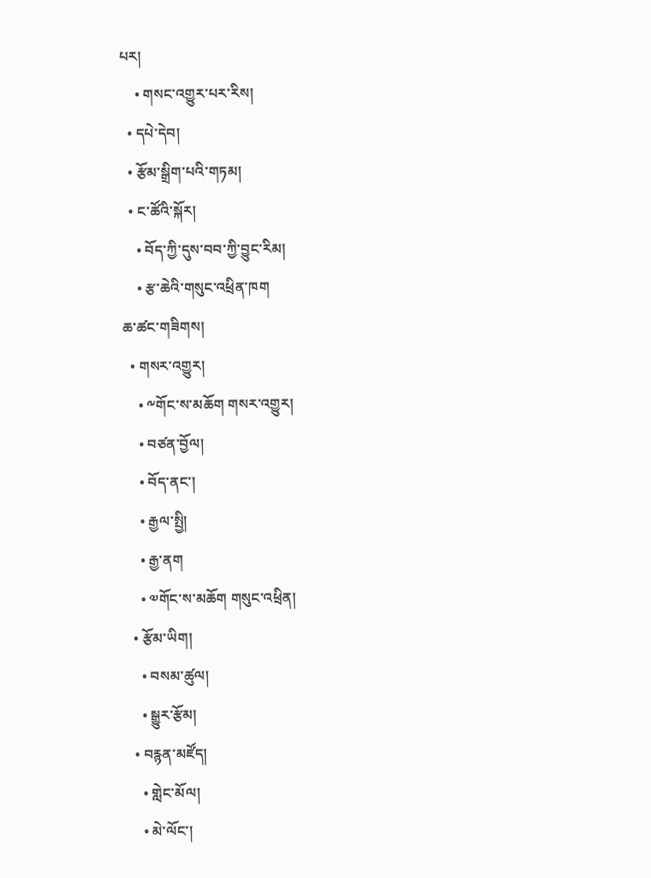པར།
    • གསང་འགྱུར་པར་རིས།
  • དཔེ་དེབ།
  • རྩོམ་སྒྲིག་པའི་གཏམ།
  • ང་ཚོའི་སྐོར།
    • བོད་ཀྱི་དུས་བབ་ཀྱི་བྱུང་རིམ།
    • རྩ་ཆེའི་གསུང་འཕྲིན་ཁག
ཆ་ཚང་གཟིགས།
  • གསར་འགྱུར།
    • ༸གོང་ས་མཆོག གསར་འགྱུར།
    • བཙན་བྱོལ།
    • བོད་ནང་།
    • རྒྱལ་སྤྱི།
    • རྒྱ་ནག
    • ༧གོང་ས་མཆོག གསུང་འཕྲིན།
  • རྩོམ་ཡིག།
    • བསམ་ཚུལ།
    • སྒྱུར་རྩོམ།
  • བརྙན་མཛོད།
    • གླེང་མོལ།
    • མེ་ལོང་།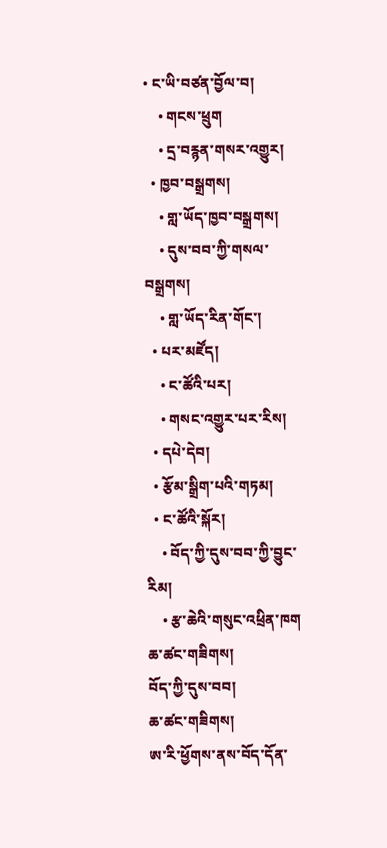• ང་ཡི་བཙན་བྱོལ་བ།
    • གངས་ཕྲུག
    • དྲ་བརྙན་གསར་འགྱུར།
  • ཁྱབ་བསྒྲགས།
    • གླ་ཡོད་ཁྱབ་བསྒྲགས།
    • དུས་བབ་ཀྱི་གསལ་བསྒྲགས།
    • གླ་ཡོད་རིན་གོང་།
  • པར་མཛོད།
    • ང་ཚོའི་པར།
    • གསང་འགྱུར་པར་རིས།
  • དཔེ་དེབ།
  • རྩོམ་སྒྲིག་པའི་གཏམ།
  • ང་ཚོའི་སྐོར།
    • བོད་ཀྱི་དུས་བབ་ཀྱི་བྱུང་རིམ།
    • རྩ་ཆེའི་གསུང་འཕྲིན་ཁག
ཆ་ཚང་གཟིགས།
བོད་ཀྱི་དུས་བབ།
ཆ་ཚང་གཟིགས།
ཨ་རི་ཕྱོགས་ནས་བོད་དོན་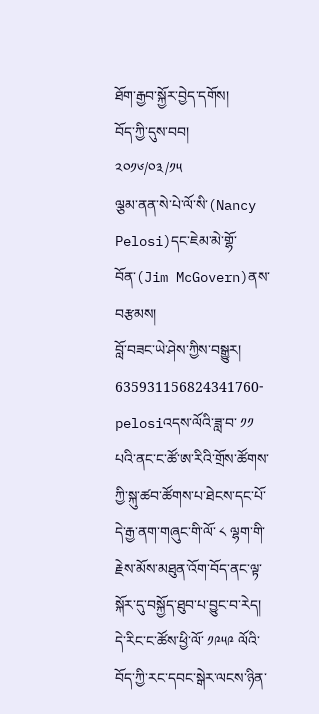ཐོག་རྒྱབ་སྐྱོར་བྱེད་དགོས།
བོད་ཀྱི་དུས་བབ།
༢༠༡༦/༠༣/༡༥
ལྕམ་ནན་སེ་པེ་ལོ་སི་(Nancy Pelosi)དང་ཇེམ་མེ་གྷོ་བོན་(Jim McGovern)ནས་བརྩམས།
བློ་བཟང་ཡེ་ཤེས་ཀྱིས་བསྒྱུར།
635931156824341760-pelosiའདས་ལོའི་ཟླ་བ་ ༡༡ པའི་ནང་ང་ཚོ་ཨ་རིའི་གྲོས་ཚོགས་ཀྱི་སྐུ་ཚབ་ཚོགས་པ་ཐེངས་དང་པོ་དེ་རྒྱ་ནག་གཞུང་གི་ལོ་ ༨ ལྷག་གི་རྗེས་མོས་མཐུན་འོག་བོད་ནང་ལྟ་སྐོར་དུ་བསྐྱོད་ཐུབ་པ་བྱུང་བ་རེད། དེ་རིང་ང་ཚོས་ཕྱི་ལོ་ ༡༩༥༩ ལོའི་བོད་ཀྱི་རང་དབང་སྒེར་ལངས་ཉིན་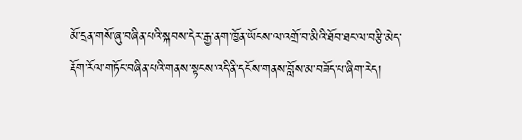མོ་དྲན་གསོ་ཞུ་བཞིན་པའི་སྐབས་དེར་རྒྱ་ནག་ཁྱོན་ཡོངས་ལ་འགྲོ་བ་མིའི་ཐོབ་ཐང་ལ་བརྩི་མེད་རྡོག་རོལ་གཏོང་བཞིན་པའི་གནས་སྟངས་འདི་ནི་དངོས་གནས་བློས་མ་བཟོད་པ་ཞིག་རེད།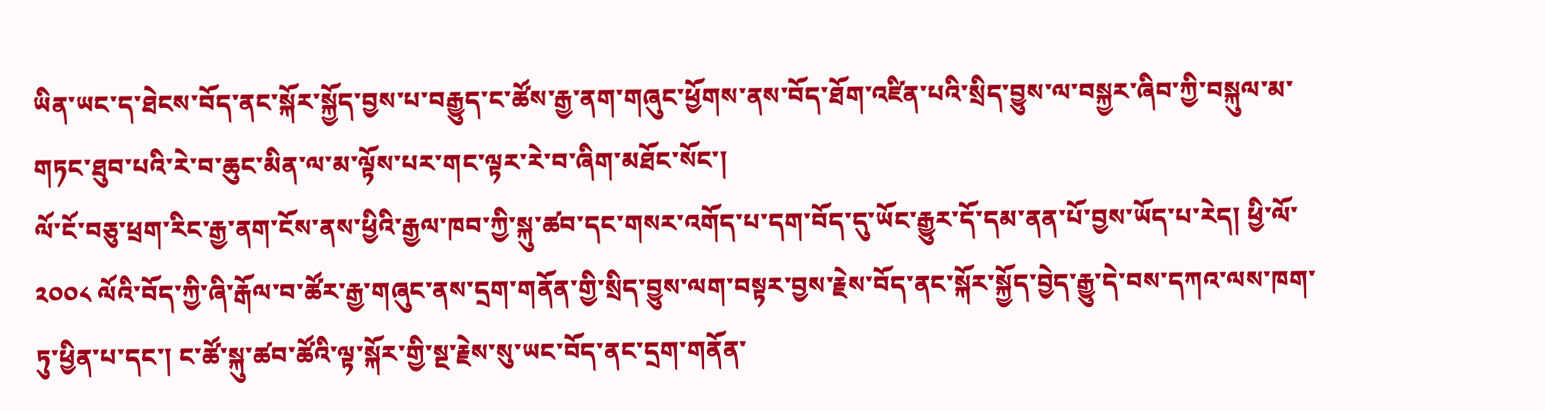ཡིན་ཡང་ད་ཐེངས་བོད་ནང་སྐོར་སྐྱོད་བྱས་པ་བརྒྱུད་ང་ཚོས་རྒྱ་ནག་གཞུང་ཕྱོགས་ནས་བོད་ཐོག་འཛིན་པའི་སྲིད་བྱུས་ལ་བསྐྱར་ཞིབ་ཀྱི་བསྐུལ་མ་གཏང་ཐུབ་པའི་རེ་བ་ཆུང་མིན་ལ་མ་ལྟོས་པར་གང་ལྟར་རེ་བ་ཞིག་མཐོང་སོང་།
ལོ་ངོ་བཅུ་ཕྲག་རིང་རྒྱ་ནག་ངོས་ནས་ཕྱིའི་རྒྱལ་ཁབ་ཀྱི་སྐུ་ཚབ་དང་གསར་འགོད་པ་དག་བོད་དུ་ཡོང་རྒྱུར་དོ་དམ་ནན་པོ་བྱས་ཡོད་པ་རེད། ཕྱི་ལོ་ ༢༠༠༨ ལོའི་བོད་ཀྱི་ཞི་རྒོལ་བ་ཚོར་རྒྱ་གཞུང་ནས་དྲག་གནོན་གྱི་སྲིད་བྱུས་ལག་བསྟར་བྱས་རྗེས་བོད་ནང་སྐོར་སྐྱོད་བྱེད་རྒྱུ་དེ་བས་དཀའ་ལས་ཁག་ཏུ་ཕྱིན་པ་དང་། ང་ཚོ་སྐུ་ཚབ་ཚོའི་ལྟ་སྐོར་གྱི་སྔ་རྗེས་སུ་ཡང་བོད་ནང་དྲག་གནོན་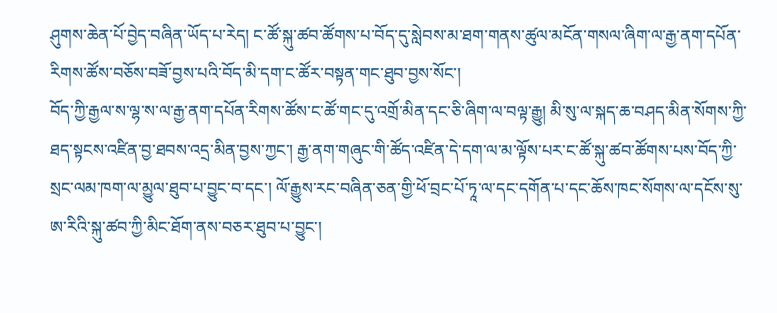ཤུགས་ཆེན་པོ་བྱེད་བཞིན་ཡོད་པ་རེད། ང་ཚོ་སྐུ་ཚབ་ཚོགས་པ་བོད་དུ་སླེབས་མ་ཐག་གནས་ཚུལ་མངོན་གསལ་ཞིག་ལ་རྒྱ་ནག་དཔོན་རིགས་ཚོས་བཅོས་བཟོ་བྱས་པའི་བོད་མི་དག་ང་ཚོར་བསྟན་གང་ཐུབ་བྱས་སོང་།
བོད་ཀྱི་རྒྱལ་ས་ལྷ་ས་ལ་རྒྱ་ནག་དཔོན་རིགས་ཚོས་ང་ཚོ་གང་དུ་འགྲོ་མིན་དང་ཅི་ཞིག་ལ་བལྟ་རྒྱུ། མི་སུ་ལ་སྐད་ཆ་བཤད་མིན་སོགས་ཀྱི་ཐད་སྟངས་འཛིན་བྱ་ཐབས་འདྲ་མིན་བྱས་ཀྱང་། རྒྱ་ནག་གཞུང་གི་ཚོད་འཛིན་དེ་དག་ལ་མ་ལྟོས་པར་ང་ཚོ་སྐུ་ཚབ་ཚོགས་པས་བོད་ཀྱི་སྲང་ལམ་ཁག་ལ་མྱུལ་ཐུབ་པ་བྱུང་བ་དང་། ལོ་རྒྱུས་རང་བཞིན་ཅན་གྱི་ཕོ་བྲང་པོ་ཏཱ་ལ་དང་དགོན་པ་དང་ཆོས་ཁང་སོགས་ལ་དངོས་སུ་ཨ་རིའི་སྐུ་ཚབ་ཀྱི་མིང་ཐོག་ནས་བཅར་ཐུབ་པ་བྱུང་།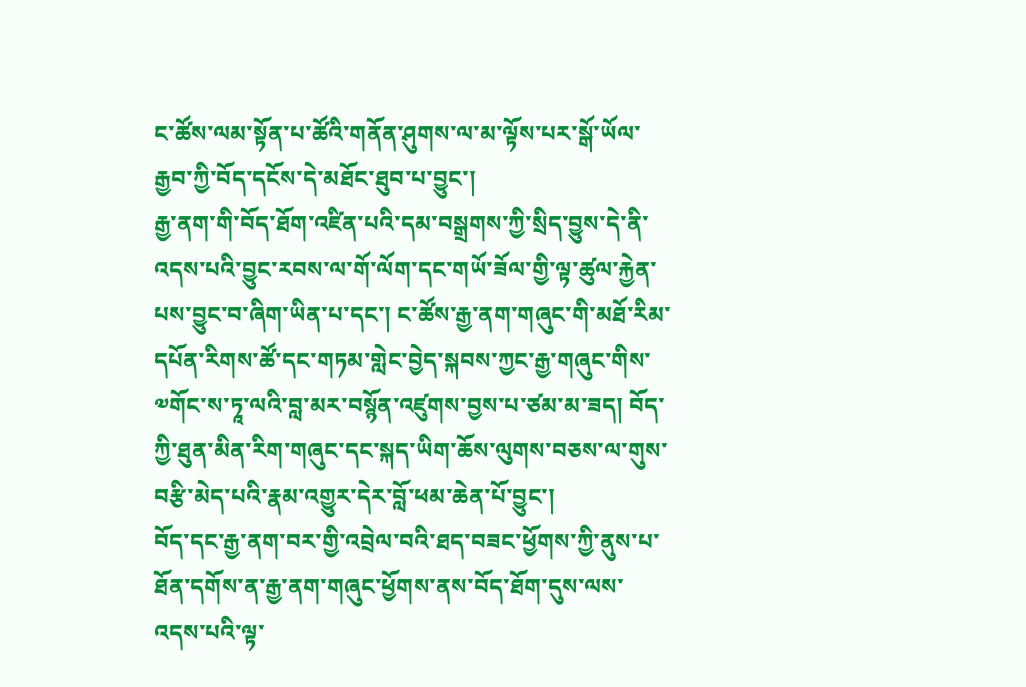ང་ཚོས་ལམ་སྟོན་པ་ཚོའི་གནོན་ཤུགས་ལ་མ་ལྟོས་པར་སྒོ་ཡོལ་རྒྱབ་ཀྱི་བོད་དངོས་དེ་མཐོང་ཐུབ་པ་བྱུང་།
རྒྱ་ནག་གི་བོད་ཐོག་འཛིན་པའི་དམ་བསྒྲགས་ཀྱི་སྲིད་བྱུས་དེ་ནི་འདས་པའི་བྱུང་རབས་ལ་གོ་ལོག་དང་གཡོ་ཟོལ་གྱི་ལྟ་ཚུལ་རྐྱེན་པས་བྱུང་བ་ཞིག་ཡིན་པ་དང་། ང་ཚོས་རྒྱ་ནག་གཞུང་གི་མཐོ་རིམ་དཔོན་རིགས་ཚོ་དང་གཏམ་གླེང་བྱེད་སྐབས་ཀྱང་རྒྱ་གཞུང་གིས་༧གོང་ས་ཏཱ་ལའི་བླ་མར་བསྙོན་འཛུགས་བྱས་པ་ཙམ་མ་ཟད། བོད་ཀྱི་ཐུན་མིན་རིག་གཞུང་དང་སྐད་ཡིག་ཆོས་ལུགས་བཅས་ལ་གུས་བརྩི་མེད་པའི་རྣམ་འགྱུར་དེར་བློ་ཕམ་ཆེན་པོ་བྱུང་།
བོད་དང་རྒྱ་ནག་བར་གྱི་འབྲེལ་བའི་ཐད་བཟང་ཕྱོགས་ཀྱི་ནུས་པ་ཐོན་དགོས་ན་རྒྱ་ནག་གཞུང་ཕྱོགས་ནས་བོད་ཐོག་དུས་ལས་འདས་པའི་ལྟ་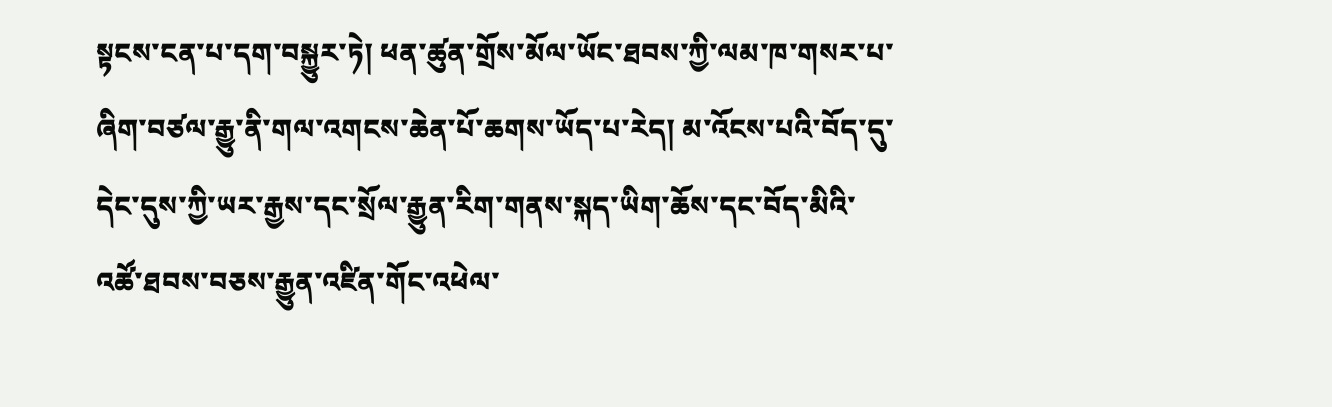སྟངས་ངན་པ་དག་བསྐྱུར་ཏེ། ཕན་ཚུན་གྲོས་མོལ་ཡོང་ཐབས་ཀྱི་ལམ་ཁ་གསར་པ་ཞིག་བཙལ་རྒྱུ་ནི་གལ་འགངས་ཆེན་པོ་ཆགས་ཡོད་པ་རེད། མ་འོངས་པའི་བོད་དུ་དེང་དུས་ཀྱི་ཡར་རྒྱས་དང་སྲོལ་རྒྱུན་རིག་གནས་སྐད་ཡིག་ཆོས་དང་བོད་མིའི་འཚོ་ཐབས་བཅས་རྒྱུན་འཛིན་གོང་འཕེལ་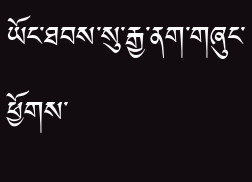ཡོང་ཐབས་སུ་རྒྱ་ནག་གཞུང་ཕྱོགས་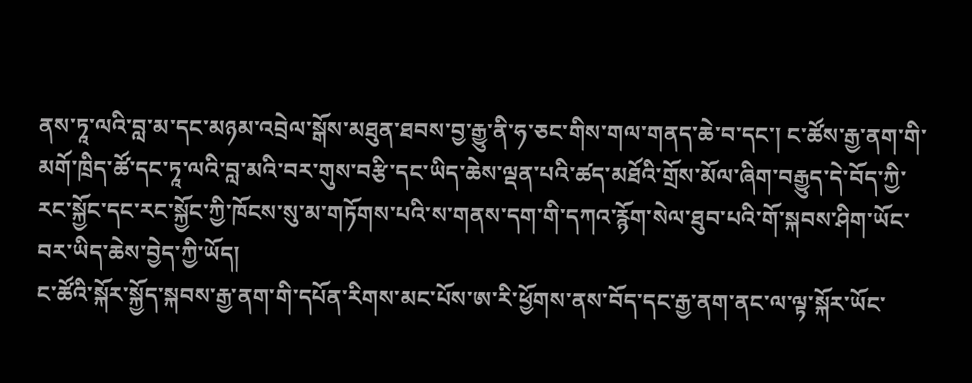ནས་ཏཱ་ལའི་བླ་མ་དང་མཉམ་འབྲེལ་སྒོས་མཐུན་ཐབས་བྱ་རྒྱུ་ནི་ཧ་ཅང་གིས་གལ་གནད་ཆེ་བ་དང་། ང་ཚོས་རྒྱ་ནག་གི་མགོ་ཁྲིད་ཚོ་དང་ཏཱ་ལའི་བླ་མའི་བར་གུས་བརྩི་དང་ཡིད་ཆེས་ལྡན་པའི་ཚད་མཐོའི་གྲོས་མོལ་ཞིག་བརྒྱུད་དེ་བོད་ཀྱི་རང་སྐྱོང་དང་རང་སྐྱོང་ཀྱི་ཁོངས་སུ་མ་གཏོགས་པའི་ས་གནས་དག་གི་དཀའ་རྙོག་སེལ་ཐུབ་པའི་གོ་སྐབས་ཤིག་ཡོང་བར་ཡིད་ཆེས་བྱེད་ཀྱི་ཡོད།
ང་ཚོའི་སྐོར་སྐྱོད་སྐབས་རྒྱ་ནག་གི་དཔོན་རིགས་མང་པོས་ཨ་རི་ཕྱོགས་ནས་བོད་དང་རྒྱ་ནག་ནང་ལ་ལྟ་སྐོར་ཡོང་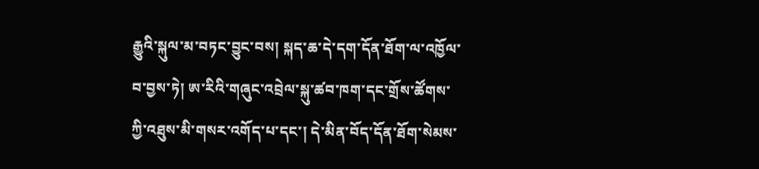རྒྱུའི་སྐུལ་མ་བཏང་བྱུང་བས། སྐད་ཆ་དེ་དག་དོན་ཐོག་ལ་འཁྱོལ་བ་བྱས་ཏེ། ཨ་རིའི་གཞུང་འབྲེལ་སྐུ་ཚབ་ཁག་དང་གྲོས་ཚོགས་ཀྱི་འཐུས་མི་གསར་འགོད་པ་དང་། དེ་མིན་བོད་དོན་ཐོག་སེམས་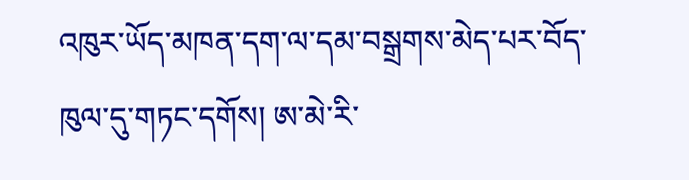འཁུར་ཡོད་མཁན་དག་ལ་དམ་བསྒྲགས་མེད་པར་བོད་ཁུལ་དུ་གཏང་དགོས། ཨ་མེ་རི་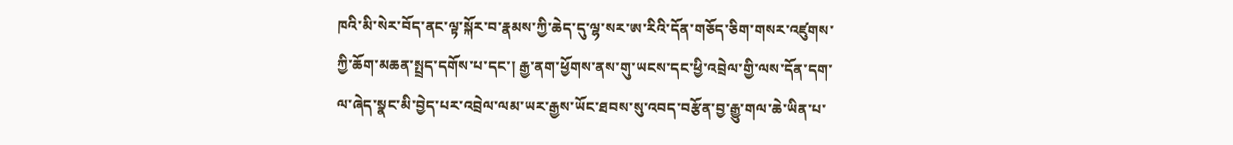ཁའི་མི་སེར་བོད་ནང་ལྟ་སྐོར་བ་རྣམས་ཀྱི་ཆེད་དུ་ལྷ་སར་ཨ་རིའི་དོན་གཅོད་ཅིག་གསར་འཛུགས་ཀྱི་ཆོག་མཆན་སྤྲད་དགོས་པ་དང་། རྒྱ་ནག་ཕྱོགས་ནས་གུ་ཡངས་དང་ཕྱི་འབྲེལ་གྱི་ལས་དོན་དག་ལ་ཞེད་སྣང་མི་བྱེད་པར་འབྲེལ་ལམ་ཡར་རྒྱས་ཡོང་ཐབས་སུ་འབད་བརྩོན་བྱ་རྒྱུ་གལ་ཆེ་ཡིན་པ་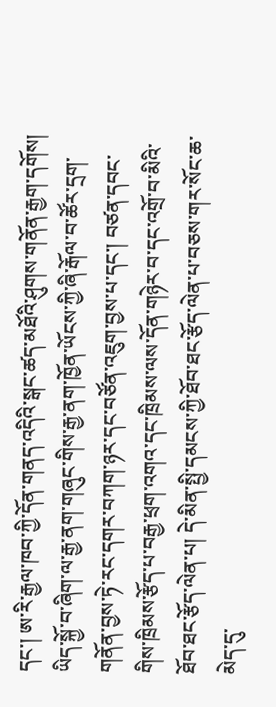དང་། ཨ་རི་རྒྱལ་ཁབ་ཀྱི་དོན་གནད་འདིའི་སྒང་ཚད་མཐོའི་ཤུགས་གནོན་རྒྱག་དགོས།
ཡིད་སྐྱོ་བ་ཞིག་ལ་རྒྱ་ནག་གཞུང་གིས་རྒྱ་ནག་ཁྱོན་ཡོངས་ཀྱི་ཞི་རྒོལ་བ་ཚོར་དྲག་གནོན་བྱས་ཏེ་རང་དགར་བཀག་ཉར་དང་བཙོན་འཇུག་བྱས་པ་དང་། བཙན་དབང་གིས་ཁྲིམས་རྩོད་པ་བརྒྱ་ཕྲག་འགའ་དང་ཁྲིམས་ལས་དོན་གཉེར་བ་དང་འགྲོ་བ་མིའི་ཐོབ་ཐང་རྩོད་ལེན་པ། དེ་མིན་སྤྱི་དམངས་ཀྱི་ཐོབ་ཐང་རྩོད་ལེན་པ་བཅས་གར་སོང་ཆ་མེད་དུ་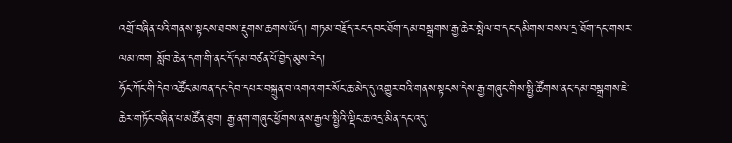འགྲོ་བཞིན་པའི་གནས་སྟངས་ཐབས་རྡུགས་ཆགས་ཡོད། གཏམ་བརྗོད་རང་དབང་ཐོག་དམ་བསྒྲགས་རྒྱ་ཆེར་སྤེལ་བ་དང་དམིགས་བསལ་དྲ་ཐོག་དང་གསར་ལམ་ཁག སློབ་ཆེན་དག་གི་ནང་དོ་དམ་བཙན་པོ་བྱེད་མུས་རེད།
ཧོང་ཀོང་གི་དེབ་འཚོང་མཁན་དང་དེབ་དཔར་བསྐྲུན་བ་འགའ་གར་སོང་ཆ་མེད་དུ་འགྱུར་བའི་གནས་སྟངས་དེས་རྒྱ་གཞུང་གིས་སྤྱི་ཚོགས་ནང་དམ་བསྒྲགས་ཇེ་ཆེར་གཏོང་བཞིན་པ་མཚོན་ཐུབ། རྒྱ་ནག་གཞུང་ཕྱོགས་ནས་རྒྱལ་སྤྱིའི་ལྡིང་ཆ་འདྲ་མིན་དང་འདུ་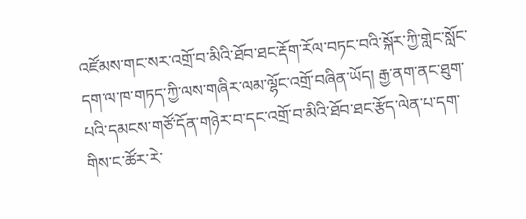འཛོམས་གང་སར་འགྲོ་བ་མིའི་ཐོབ་ཐང་རྡོག་རོལ་བཏང་བའི་སྐོར་ཀྱི་གླེང་སློང་དག་ལ་ཁ་གཏད་ཀྱི་ལས་གཞིར་ལམ་ལྷོང་འགྲོ་བཞིན་ཡོད། རྒྱ་ནག་ནང་ཐུག་པའི་དམངས་གཙོ་དོན་གཉེར་བ་དང་འགྲོ་བ་མིའི་ཐོབ་ཐང་རྩོད་ལེན་པ་དག་གིས་ང་ཚོར་རེ་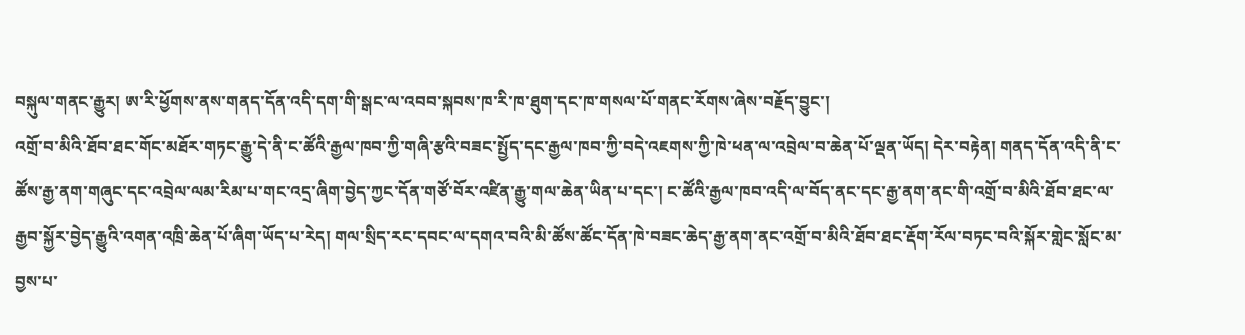བསྐུལ་གནང་རྒྱུར། ཨ་རི་ཕྱོགས་ནས་གནད་དོན་འདི་དག་གི་སྒང་ལ་འབབ་སྐབས་ཁ་རི་ཁ་ཐུག་དང་ཁ་གསལ་པོ་གནང་རོགས་ཞེས་བརྗོད་བྱུང་།
འགྲོ་བ་མིའི་ཐོབ་ཐང་གོང་མཐོར་གཏང་རྒྱུ་དེ་ནི་ང་ཚོའི་རྒྱལ་ཁབ་ཀྱི་གཞི་རྩའི་བཟང་སྤྱོད་དང་རྒྱལ་ཁབ་ཀྱི་བདེ་འཇགས་ཀྱི་ཁེ་ཕན་ལ་འབྲེལ་བ་ཆེན་པོ་ལྡན་ཡོད། དེར་བརྟེན། གནད་དོན་འདི་ནི་ང་ཚོས་རྒྱ་ནག་གཞུང་དང་འབྲེལ་ལམ་རིམ་པ་གང་འདྲ་ཞིག་བྱེད་ཀྱང་དོན་གཙོ་བོར་འཛིན་རྒྱུ་གལ་ཆེན་ཡིན་པ་དང་། ང་ཚོའི་རྒྱལ་ཁབ་འདི་ལ་བོད་ནང་དང་རྒྱ་ནག་ནང་གི་འགྲོ་བ་མིའི་ཐོབ་ཐང་ལ་རྒྱབ་སྐྱོར་བྱེད་རྒྱུའི་འགན་འཁྲི་ཆེན་པོ་ཞིག་ཡོད་པ་རེད། གལ་སྲིད་རང་དབང་ལ་དགའ་བའི་མི་ཚོས་ཚོང་དོན་ཁེ་བཟང་ཆེད་རྒྱ་ནག་ནང་འགྲོ་བ་མིའི་ཐོབ་ཐང་རྡོག་རོལ་བཏང་བའི་སྐོར་གླེང་སློང་མ་བྱས་པ་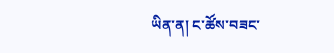ཡིན་ན། ང་ཚོས་བཟང་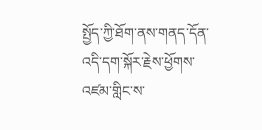སྤྱོད་ཀྱི་ཐོག་ནས་གནད་དོན་འདི་དག་སྐོར་རྗེས་ཕྱོགས་འཛམ་གླིང་ས་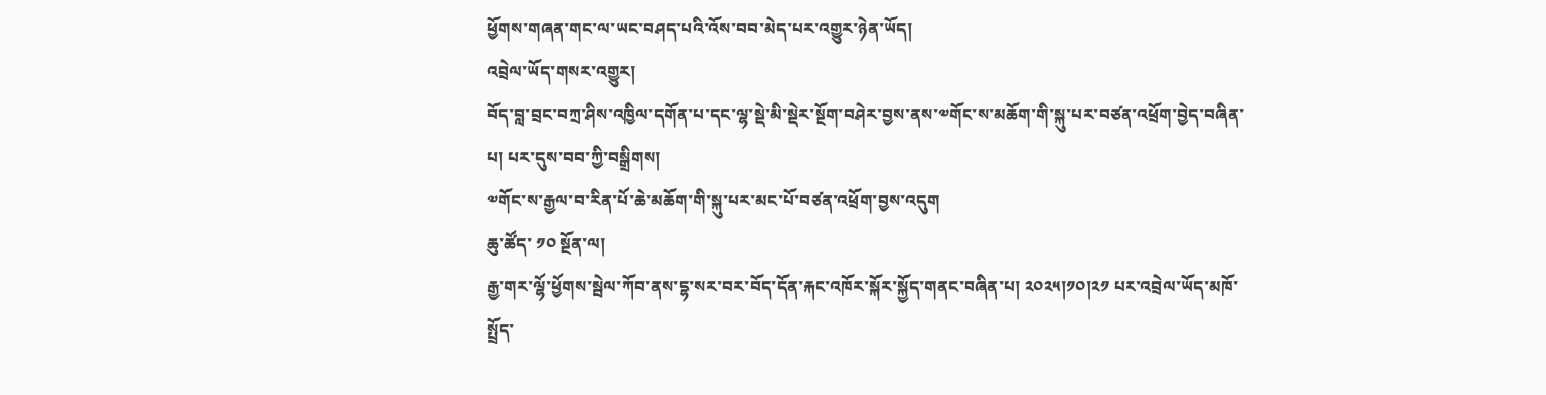ཕྱོགས་གཞན་གང་ལ་ཡང་བཤད་པའི་འོས་བབ་མེད་པར་འགྱུར་ཉེན་ཡོད།
འབྲེལ་ཡོད་གསར་འགྱུར།
བོད་བླ་བྲང་བཀྲ་ཤིས་འཁྱིལ་དགོན་པ་དང་ལྷ་སྡེ་མི་སྡེར་སྔོག་བཤེར་བྱས་ནས་༧གོང་ས་མཆོག་གི་སྐུ་པར་བཙན་འཕྲོག་བྱེད་བཞིན་པ། པར་དུས་བབ་ཀྱི་བསྒྲིགས།
༧གོང་ས་རྒྱལ་བ་རིན་པོ་ཆེ་མཆོག་གི་སྐུ་པར་མང་པོ་བཙན་འཕྲོག་བྱས་འདུག
ཆུ་ཚོད་ ༡༠ སྔོན་ལ།
རྒྱ་གར་ལྷོ་ཕྱོགས་སྦེལ་ཀོབ་ནས་དྷ་སར་བར་བོད་དོན་རྐང་འཁོར་སྐོར་སྐྱོད་གནང་བཞིན་པ། ༢༠༢༥།༡༠།༢༡ པར་འབྲེལ་ཡོད་མཁོ་སྤྲོད་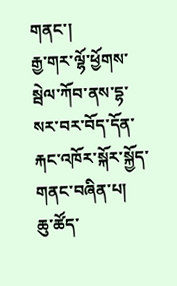གནང་།
རྒྱ་གར་ལྷོ་ཕྱོགས་སྦེལ་ཀོབ་ནས་དྷ་སར་བར་བོད་དོན་རྐང་འཁོར་སྐོར་སྐྱོད་གནང་བཞིན་པ།
ཆུ་ཚོད་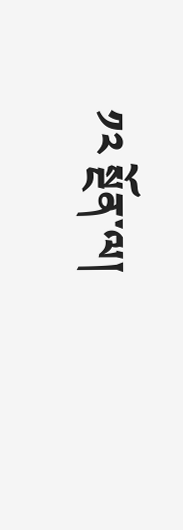༡༢ སྔོན་ལ།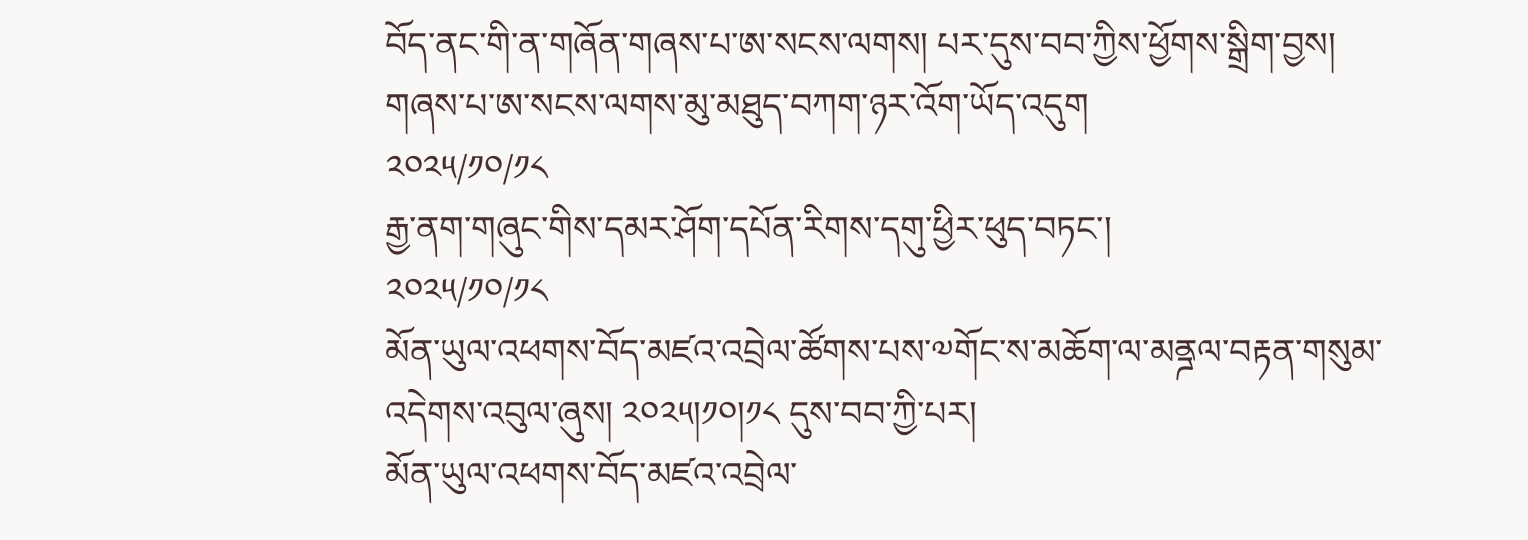བོད་ནང་གི་ན་གཞོན་གཞས་པ་ཨ་སངས་ལགས། པར་དུས་བབ་ཀྱིས་ཕྱོགས་སྒྲིག་བྱས།
གཞས་པ་ཨ་སངས་ལགས་མུ་མཐུད་བཀག་ཉར་འོག་ཡོད་འདུག
༢༠༢༥/༡༠/༡༨
རྒྱ་ནག་གཞུང་གིས་དམར་ཤོག་དཔོན་རིགས་དགུ་ཕྱིར་ཕུད་བཏང་།
༢༠༢༥/༡༠/༡༨
མོན་ཡུལ་འཕགས་བོད་མཛའ་འབྲེལ་ཚོགས་པས་༧གོང་ས་མཆོག་ལ་མནྜལ་བརྟན་གསུམ་འདེགས་འབུལ་ཞུས། ༢༠༢༥།༡༠།༡༨ དུས་བབ་ཀྱི་པར།
མོན་ཡུལ་འཕགས་བོད་མཛའ་འབྲེལ་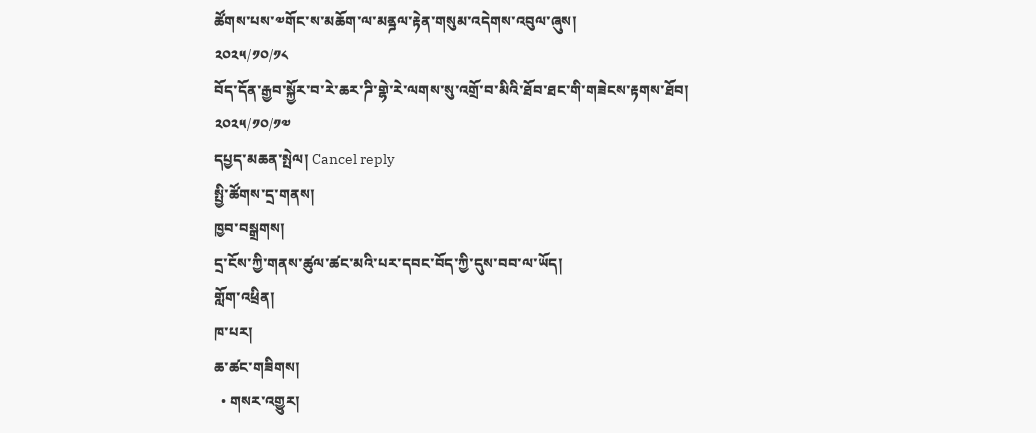ཚོགས་པས་༧གོང་ས་མཆོག་ལ་མནྜལ་རྟེན་གསུམ་འདེགས་འབུལ་ཞུས།
༢༠༢༥/༡༠/༡༨
བོད་དོན་རྒྱབ་སྐྱོར་བ་རེ་ཆར་ཌི་གྷེ་རེ་ལགས་སུ་འགྲོ་བ་མིའི་ཐོབ་ཐང་གི་གཟེངས་རྟགས་ཐོབ།
༢༠༢༥/༡༠/༡༧
དཔྱད་མཆན་སྤེལ། Cancel reply
སྤྱི་ཚོགས་དྲ་གནས།
ཁྱབ་བསྒྲགས།
དྲ་ངོས་ཀྱི་གནས་ཚུལ་ཚང་མའི་པར་དབང་བོད་ཀྱི་དུས་བབ་ལ་ཡོད།
གློག་འཕྲིན།
ཁ་པར།
ཆ་ཚང་གཟིགས།
  • གསར་འགྱུར།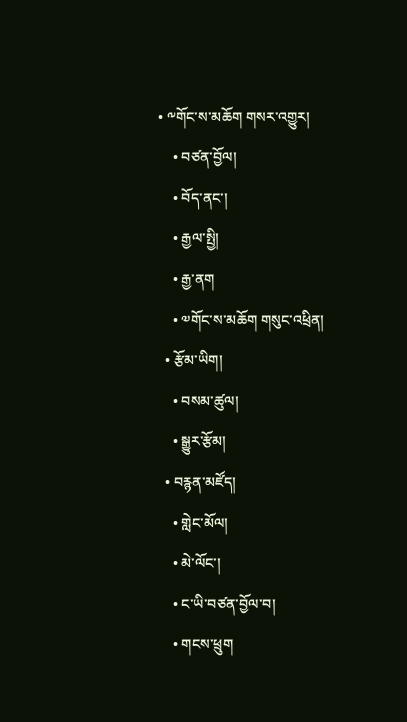• ༸གོང་ས་མཆོག གསར་འགྱུར།
    • བཙན་བྱོལ།
    • བོད་ནང་།
    • རྒྱལ་སྤྱི།
    • རྒྱ་ནག
    • ༧གོང་ས་མཆོག གསུང་འཕྲིན།
  • རྩོམ་ཡིག།
    • བསམ་ཚུལ།
    • སྒྱུར་རྩོམ།
  • བརྙན་མཛོད།
    • གླེང་མོལ།
    • མེ་ལོང་།
    • ང་ཡི་བཙན་བྱོལ་བ།
    • གངས་ཕྲུག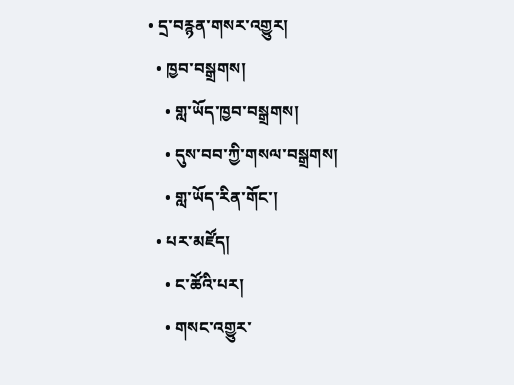• དྲ་བརྙན་གསར་འགྱུར།
  • ཁྱབ་བསྒྲགས།
    • གླ་ཡོད་ཁྱབ་བསྒྲགས།
    • དུས་བབ་ཀྱི་གསལ་བསྒྲགས།
    • གླ་ཡོད་རིན་གོང་།
  • པར་མཛོད།
    • ང་ཚོའི་པར།
    • གསང་འགྱུར་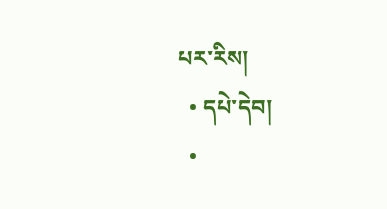པར་རིས།
  • དཔེ་དེབ།
  •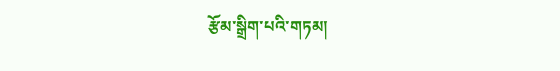རྩོམ་སྒྲིག་པའི་གཏམ།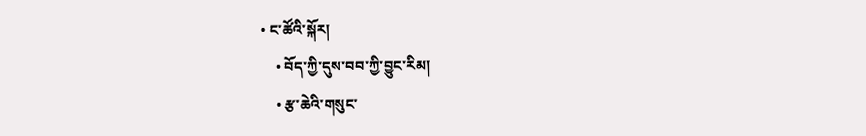• ང་ཚོའི་སྐོར།
    • བོད་ཀྱི་དུས་བབ་ཀྱི་བྱུང་རིམ།
    • རྩ་ཆེའི་གསུང་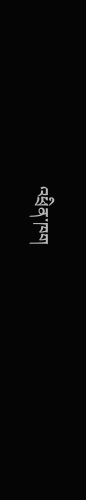འཕྲིན་ཁག